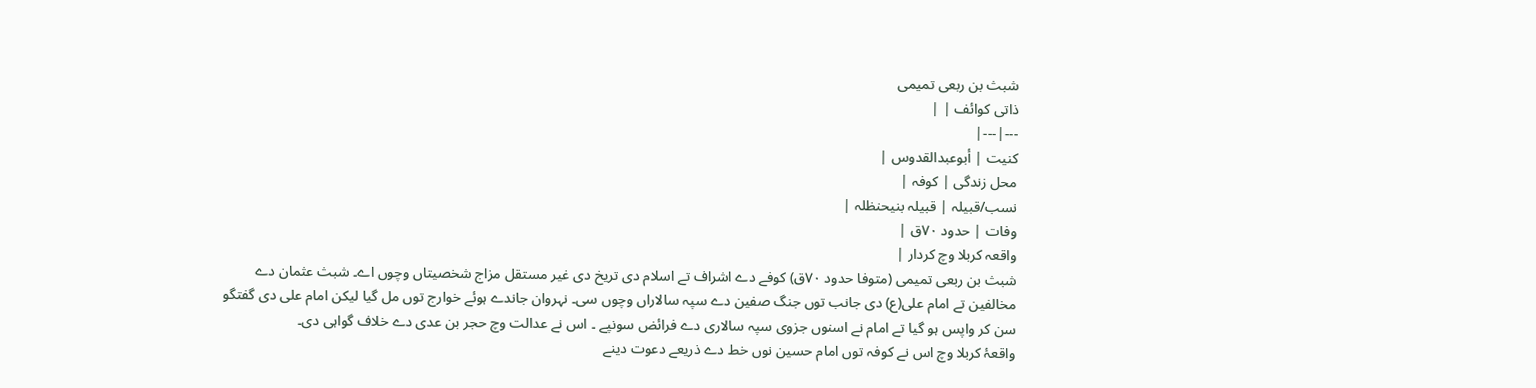شبث بن ربعی تمیمی
ذاتی کوائف | |
---|---|
کنیت | أبوعبدالقدوس |
محل زندگی | کوفہ |
نسب/قبیلہ | قبیلہ بنیحنظلہ |
وفات | حدود ٧۰ق |
واقعہ کربلا وچ کردار |
شبث بن ربعی تمیمی (متوفا حدود ٧۰ق) کوفے دے اشراف تے اسلام دی تریخ دی غیر مستقل مزاج شخصیتاں وچوں اے۔ شبث عثمان دے مخالفین تے امام علی(ع) دی جانب توں جنگ صفین دے سپہ سالاراں وچوں سی۔ نہروان جاندے ہوئے خوارج توں مل گیا لیکن امام علی دی گفتگو سن کر واپس ہو گیا تے امام نے اسنوں جزوی سپہ سالاری دے فرائض سونپے ۔ اس نے عدالت وچ حجر بن عدی دے خلاف گواہی دی۔
واقعۂ کربلا وچ اس نے کوفہ توں امام حسین نوں خط دے ذریعے دعوت دینے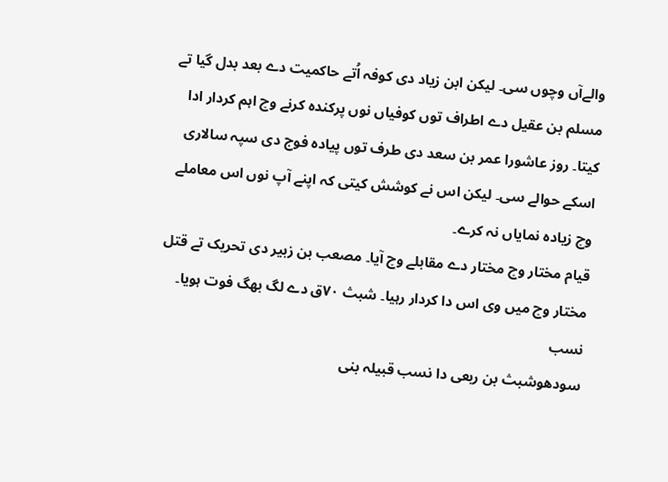والےآں وچوں سی۔ لیکن ابن زیاد دی کوفہ اُتے حاکمیت دے بعد بدل گیا تے مسلم بن عقیل دے اطراف توں کوفیاں نوں پرکندہ کرنے وچ اہم کردار ادا کيتا۔ روز عاشورا عمر بن سعد دی طرف توں پیادہ فوج دی سپہ سالاری اسکے حوالے سی۔ لیکن اس نے کوشش کيتی کہ اپنے آپ نوں اس معاملے وچ زیادہ نمایاں نہ کرے۔
قیام مختار وچ مختار دے مقابلے وچ آیا۔ مصعب بن زبیر دی تحریک تے قتل مختار وچ ميں وی اس دا کردار رہیا۔ شبث ٧۰ق دے لگ بھگ فوت ہويا۔
نسب
سودھوشبث بن ربعی دا نسب قبیلہ بنی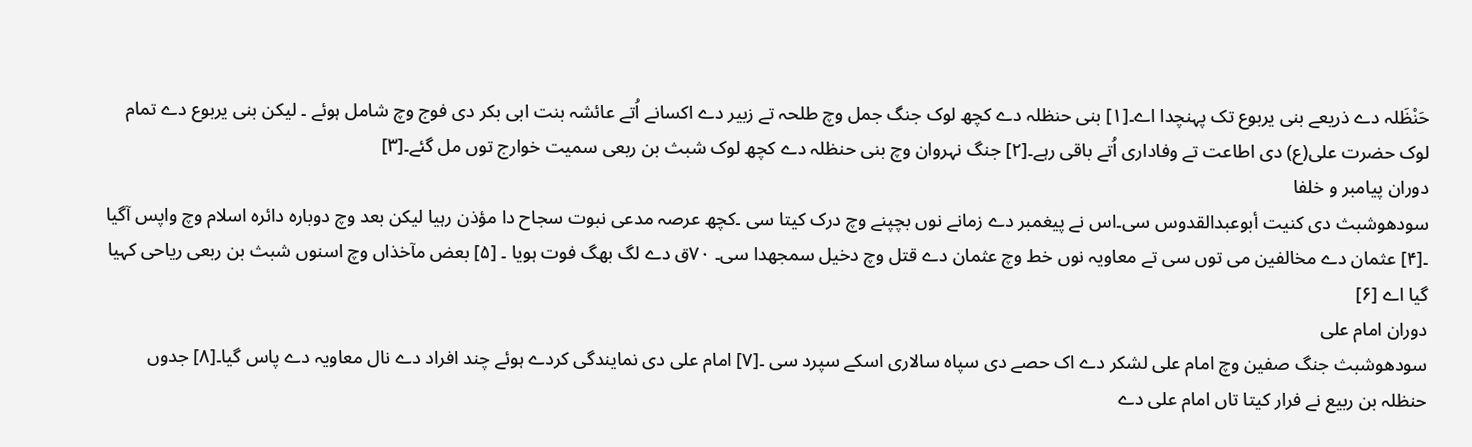حَنْظَلہ دے ذریعے بنی یربوع تک پہنچدا اے۔[۱] بنی حنظلہ دے کچھ لوک جنگ جمل وچ طلحہ تے زبیر دے اکسانے اُتے عائشہ بنت ابی بکر دی فوج وچ شامل ہوئے ۔ لیکن بنی یربوع دے تمام لوک حضرت علی(ع) دی اطاعت تے وفاداری اُتے باقی رہے۔[۲] جنگ نہروان وچ بنی حنظلہ دے کچھ لوک شبث بن ربعی سمیت خوارج توں مل گئے۔[۳]
دوران پیامبر و خلفا
سودھوشبث دی کنیت أبوعبدالقدوس سی۔اس نے پیغمبر دے زمانے نوں بچپنے وچ درک کيتا سی ۔کچھ عرصہ مدعی نبوت سجاح دا مؤذن رہیا لیکن بعد وچ دوبارہ دائرہ اسلام وچ واپس آگیا ۔[۴] عثمان دے مخالفین می توں سی تے معاویہ نوں خط وچ عثمان دے قتل وچ دخیل سمجھدا سی۔ ٧۰ق دے لگ بھگ فوت ہويا ۔ [۵] بعض مآخذاں وچ اسنوں شبث بن ربعی ریاحی کہیا گیا اے [۶]
دوران امام علی
سودھوشبث جنگ صفین وچ امام علی لشکر دے اک حصے دی سپاہ سالاری اسکے سپرد سی ۔[۷] امام علی دی نمایندگی کردے ہوئے چند افراد دے نال معاویہ دے پاس گیا۔[۸] جدوں حنظلہ بن ربیع نے فرار کيتا تاں امام علی دے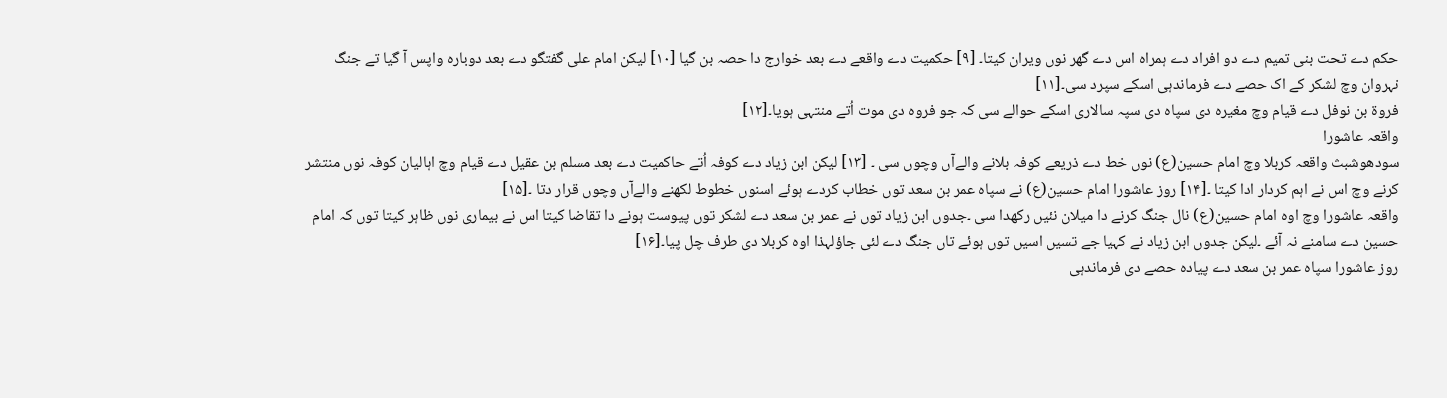حکم دے تحت بنی تمیم دے دو افراد دے ہمراہ اس دے گھر نوں ویران کيتا۔ [۹] حکمیت دے واقعے دے بعد خوارج دا حصہ بن گیا [۱۰] لیکن امام علی گفتگو دے بعد دوبارہ واپس آ گیا تے جنگ نہروان وچ لشکر کے اک حصے دے فرماندہی اسکے سپرد سی۔[۱۱]
فروة بن نوفل دے قیام وچ مغیره دی سپاہ دی سپہ سالاری اسکے حوالے سی کہ جو فروہ دی موت اُتے منتہی ہويا۔[۱۲]
واقعہ عاشورا
سودھوشبث واقعہ کربلا وچ امام حسین(ع) نوں خط دے ذریعے کوفہ بلانے والےآں وچوں سی ۔ [۱۳] لیکن ابن زیاد دے کوفہ اُتے حاکمیت دے بعد مسلم بن عقیل دے قیام وچ اہالیان کوفہ نوں منتشر کرنے وچ اس نے اہم کردار ادا کيتا ۔[۱۴] روز عاشورا امام حسین(ع) نے سپاه عمر بن سعد توں خطاب کردے ہوئے اسنوں خطوط لکھنے والےآں وچوں قرار دتا ۔[۱۵]
واقعہ عاشورا وچ اوہ امام حسین(ع) نال جنگ کرنے دا میلان نئيں رکھدا سی ۔جدوں ابن زیاد توں نے عمر بن سعد دے لشکر توں پیوست ہونے دا تقاضا کيتا اس نے بیماری نوں ظاہر کيتا توں کہ امام حسین دے سامنے نہ آئے ۔لیکن جدوں ابن زیاد نے کہیا جے تسيں اسيں توں ہوئے تاں جنگ دے لئی جاؤلہذا اوہ کربلا دی طرف چل پيا۔[۱۶]
روز عاشورا سپاه عمر بن سعد دے پیادہ حصے دی فرماندہی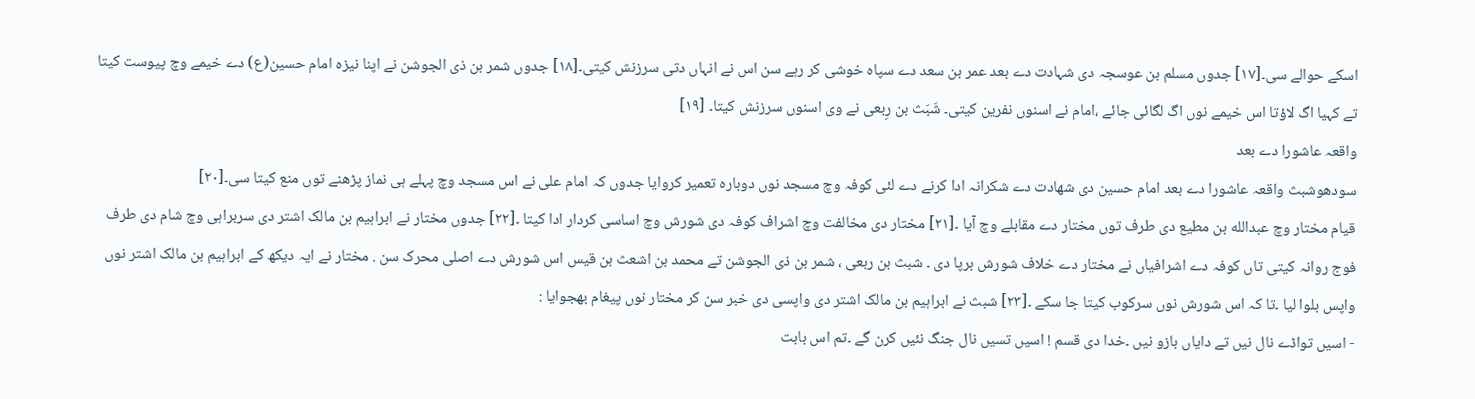اسکے حوالے سی۔[۱۷] جدوں مسلم بن عوسجہ دی شہادت دے بعد عمر بن سعد دے سپاہ خوشی کر رہے سن اس نے انہاں دتی سرزنش کيتی۔[۱۸] جدوں شمر بن ذی الجوشن نے اپنا نیزہ امام حسین(ع) دے خیمے وچ پیوست کيتا تے کہیا اگ لاؤتا اس خیمے نوں اگ لگائی جائے ،امام نے اسنوں نفرین کيتی۔ شَبَث بن رِبعی نے وی اسنوں سرزنش کيتا۔ [۱۹]
واقعہ عاشورا دے بعد
سودھوشبث واقعہ عاشورا دے بعد امام حسین دی شهادت دے شکرانہ ادا کرنے دے لئی کوفہ وچ مسجد نوں دوبارہ تعمیر کروایا جدوں کہ امام علی نے اس مسجد وچ پہلے ہی نماز پڑھنے توں منع کيتا سی۔[۲۰]
قیام مختار وچ عبدالله بن مطیع دی طرف توں مختار دے مقابلے وچ آیا ۔[۲۱] مختار دی مخالفت وچ اشراف کوفہ دی شورش وچ اساسی کردار ادا کيتا ۔[۲۲] جدوں مختار نے ابراہیم بن مالک اشتر دی سربراہی وچ شام دی طرف فوج روانہ کيتی تاں کوفہ دے اشرافیاں نے مختار دے خلاف شورش برپا دی ۔ شبث بن ربعی ، شمر بن ذی الجوشن تے محمد بن اشعث بن قیس اس شورش دے اصلی محرک سن . مختار نے ایہ دیکھ کے ابراہیم بن مالک اشتر نوں واپس بلوا لیا ۔تا کہ اس شورش نوں سرکوب کيتا جا سکے ۔[۲۳] شبث نے ابراہیم بن مالک اشتر دی واپسی دی خبر سن کر مختار نوں پیغام بھجوایا :
- اسيں تواڈے نال نيں تے دایاں بازو نيں ۔خدا دی قسم ! اسيں تسيں نال جنگ نئيں کرن گے ۔تم اس بابت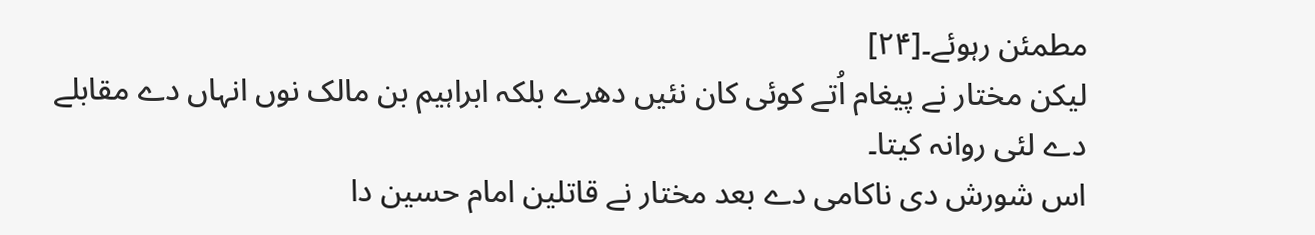مطمئن رہوئے۔[۲۴]
لیکن مختار نے پیغام اُتے کوئی کان نئيں دھرے بلکہ ابراہیم بن مالک نوں انہاں دے مقابلے دے لئی روانہ کيتا۔
اس شورش دی ناکامی دے بعد مختار نے قاتلین امام حسین دا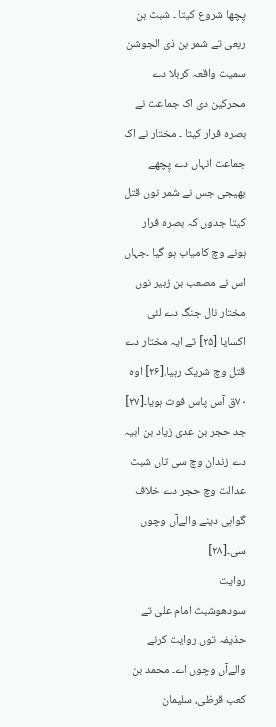پِچھا شروع کيتا ۔ شبث بن ربعی تے شمر بن ذی الجوشن سمیت واقعہ کربلا دے محرکین دی اک جماعت نے بصرہ فرار کيتا ۔ مختار نے اک جماعت انہاں دے پِچھے بھیجی جس نے شمر نوں قتل کيتا جدوں کہ بصره فرار ہونے وچ کامیاب ہو گیا ۔جہاں اس نے مصعب بن زبیر نوں مختار نال جنگ دے لئی اکسایا [۲۵] تے ایہ مختار دے قتل وچ شریک رہیا.[۲۶] اوہ ٧۰ق آس پاس فوت ہويا۔[۲۷]
جد حجر بن عدی زیاد بن ابیہ دے زندان وچ سی تاں شبث عدالت وچ حجر دے خلاف گواہی دینے والےآں وچوں سی۔[۲۸]
روایت
سودھوشبث امام علی تے حذیفہ توں روایت کرنے والےآں وچوں اے۔ محمد بن کعب قرظی، سلیمان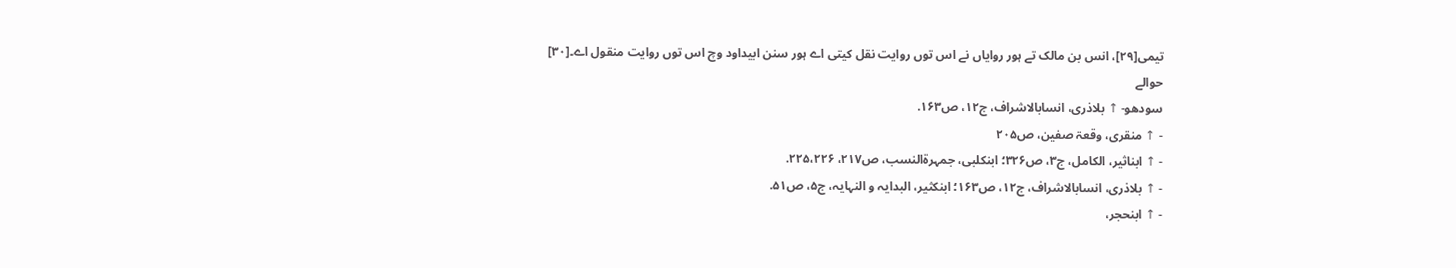تیمی[۲۹]، انس بن مالک تے ہور روایاں نے اس توں روایت نقل کيتی اے ہور سنن ابیداود وچ اس توں روایت منقول اے۔[۳۰]
حوالے
سودھو- ↑ بلاذری، انسابالاشراف، ج۱۲، ص۱۶۳.
- ↑ منقری، وقعۃ صفین، ص۲۰۵
- ↑ ابناثیر، الکامل، ج۳، ص۳۲۶؛ ابنکلبی، جمہرةالنسب، ص۲۱٧، ۲۲۵،۲۲۶.
- ↑ بلاذری، انسابالاشراف، ج۱۲، ص۱۶۳؛ ابنکثیر، البدایہ و النہایہ، ج۵، ص۵۱.
- ↑ ابنحجر،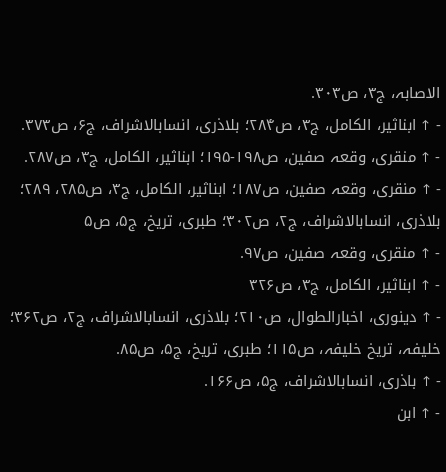الاصابہ، ج۳، ص۳۰۳.
- ↑ ابناثیر، الکامل، ج۳، ص۲۸۴؛ بلاذری، انسابالاشراف، ج۶، ص۳٧۳.
- ↑ منقری، وقعہ صفین، ص۱۹۸-۱۹۵؛ ابناثیر، الکامل، ج۳، ص۲۸٧.
- ↑ منقری، وقعہ صفین، ص۱۸٧؛ ابناثیر، الکامل، ج۳، ص۲۸۵، ۲۸۹؛ بلاذری، انسابالاشراف، ج۲، ص۳۰۲؛ طبری، تریخ، ج۵، ص۵
- ↑ منقری، وقعہ صفین، ص۹٧.
- ↑ ابناثیر، الکامل، ج۳، ص۳۲۶
- ↑ دینوری، اخبارالطوال، ص۲۱۰؛ بلاذری، انسابالاشراف، ج۲، ص۳۶۲؛ خلیفہ، تریخ خلیفہ، ص۱۱۵؛ طبری، تریخ، ج۵، ص۸۵.
- ↑ باذری، انسابالاشراف، ج۵، ص۱۶۶.
- ↑ ابن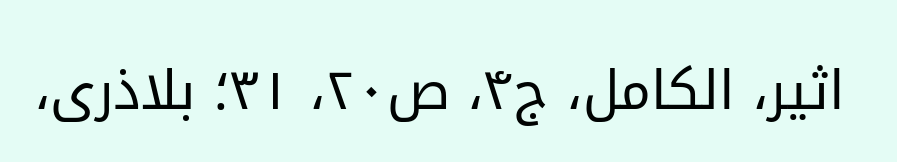اثیر، الکامل، ج۴، ص۲۰، ۳۱؛ بلاذری،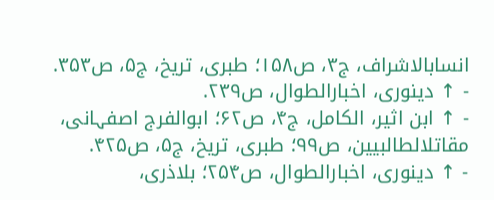انسابالاشراف، ج۳، ص۱۵۸؛ طبری، تریخ، ج۵، ص۳۵۳.
- ↑ دینوری، اخبارالطوال، ص۲۳۹.
- ↑ ابن اثیر، الکامل، ج۴، ص۶۲؛ ابوالفرج اصفہانی، مقاتلالطالبیین، ص۹۹؛ طبری، تریخ، ج۵، ص۴۲۵.
- ↑ دینوری، اخبارالطوال، ص۲۵۴؛ بلاذری،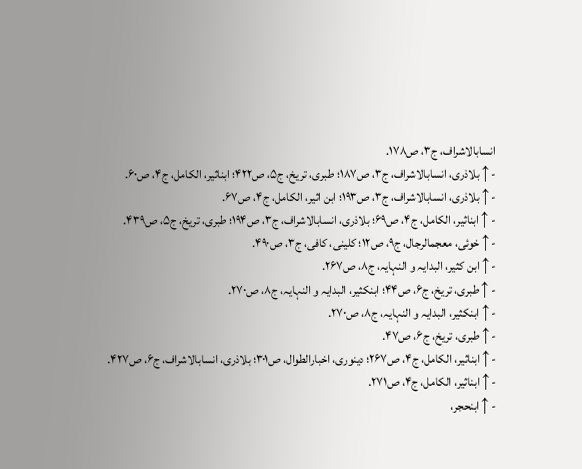انسابالاشراف، ج۳، ص۱٧۸.
- ↑ بلاذری، انسابالاشراف، ج۳، ص۱۸٧؛ طبری، تریخ، ج۵، ص۴۲۲؛ ابناثیر، الکامل، ج۴، ص۶۰.
- ↑ بلاذری، انسابالاشراف، ج۳، ص۱۹۳؛ ابن اثیر، الکامل، ج۴، ص۶٧.
- ↑ ابناثیر، الکامل، ج۴، ص۶۹؛ بلاذری، انسابالاشراف، ج۳، ص۱۹۴؛ طبری، تریخ، ج۵، ص۴۳۹.
- ↑ خوئی، معجمالرجال، ج۹، ص۱۲؛ کلینی، کافی، ج۳، ص۴۹۰.
- ↑ ابن کثیر، البدایہ و النہایہ، ج۸، ص۲۶٧.
- ↑ طبری، تریخ، ج۶، ص۴۴؛ ابنکثیر، البدایہ و النہایہ، ج۸، ص۲٧۰.
- ↑ ابنکثیر، البدایہ و النہایہ، ج۸، ص۲٧۰.
- ↑ طبری، تریخ، ج۶، ص۴٧.
- ↑ ابناثیر، الکامل، ج۴، ص۲۶٧؛ دینوری، اخبارالطوال، ص۳۰۱؛ بلاذری، انسابالاشراف، ج۶، ص۴۲٧.
- ↑ ابناثیر، الکامل، ج۴، ص۲٧۱.
- ↑ ابنحجر،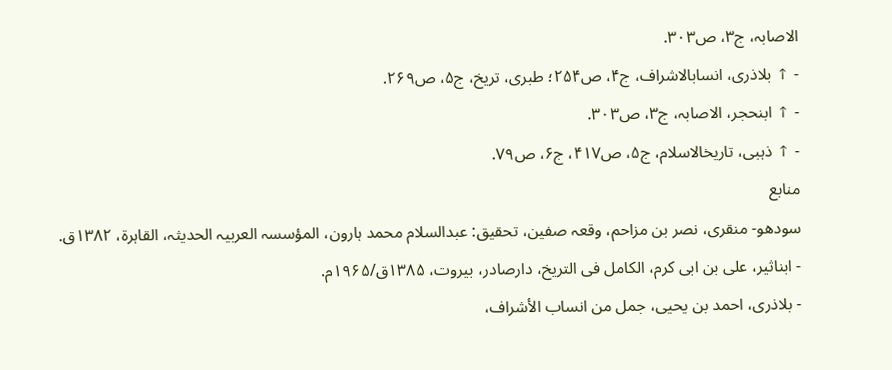الاصابہ، ج۳، ص۳۰۳.
- ↑ بلاذری، انسابالاشراف، ج۴، ص۲۵۴؛ طبری، تریخ، ج۵، ص۲۶۹.
- ↑ ابنحجر، الاصابہ، ج۳، ص۳۰۳.
- ↑ ذہبی، تاریخالاسلام، ج۵، ص۴۱٧، ج۶، ص٧۹.
منابع
سودھو- منقری، نصر بن مزاحم، وقعہ صفین، تحقیق: عبدالسلام محمد ہارون، المؤسسہ العربیہ الحدیثہ، القاہرة، ۱۳۸۲ق.
- ابناثیر، علی بن ابی کرم، الکامل فی التریخ، دارصادر، بیروت، ۱۳۸۵ق/۱۹۶۵م.
- بلاذری، احمد بن یحیی، جمل من انساب الأشراف،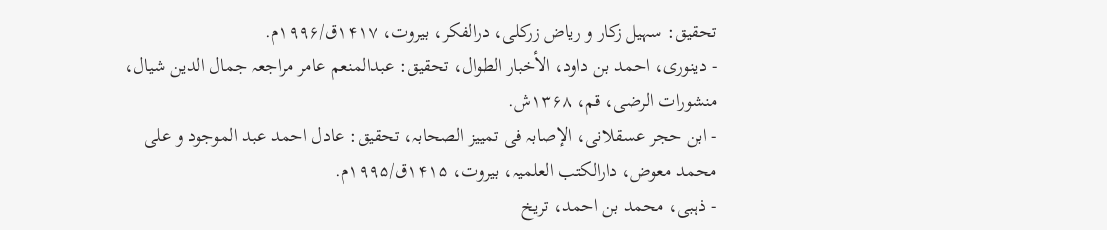تحقیق: سہیل زکار و ریاض زرکلی، درالفکر، بیروت، ۱۴۱٧ق/۱۹۹۶م.
- دینوری، احمد بن داود، الأخبار الطوال، تحقیق: عبدالمنعم عامر مراجعہ جمال الدین شیال، منشورات الرضی، قم، ۱۳۶۸ش.
- ابن حجر عسقلانی، الإصابہ فی تمییز الصحابہ، تحقیق: عادل احمد عبد الموجود و علی محمد معوض، دارالکتب العلمیہ، بیروت، ۱۴۱۵ق/۱۹۹۵م.
- ذہبی، محمد بن احمد، تریخ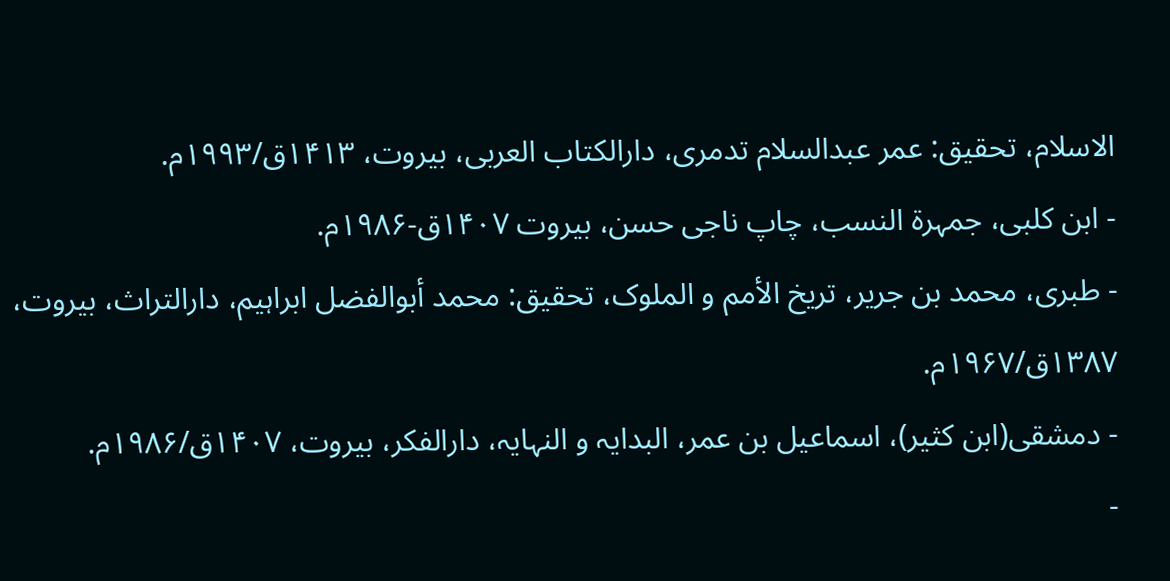الاسلام، تحقیق: عمر عبدالسلام تدمری، دارالکتاب العربی، بیروت، ۱۴۱۳ق/۱۹۹۳م.
- ابن کلبی، جمہرة النسب، چاپ ناجی حسن، بیروت ۱۴۰٧ق-۱۹۸۶م.
- طبری، محمد بن جریر، تریخ الأمم و الملوک، تحقیق: محمد أبوالفضل ابراہیم، دارالتراث، بیروت، ۱۳۸٧ق/۱۹۶٧م.
- دمشقی(ابن کثیر)، اسماعیل بن عمر، البدایہ و النہایہ، دارالفکر، بیروت، ۱۴۰٧ق/۱۹۸۶م.
-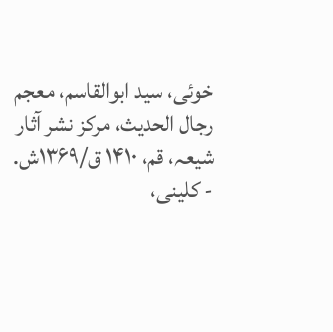خوئی، سید ابوالقاسم، معجم رجال الحدیث، مرکز نشر آثار شیعہ، قم، ۱۴۱۰ ق/۱۳۶۹ش.
- کلینی،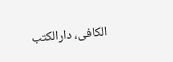الکافی، دارالکتب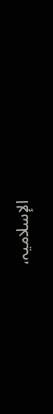الإسلامیہ،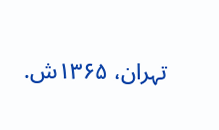تہران، ۱۳۶۵ش.